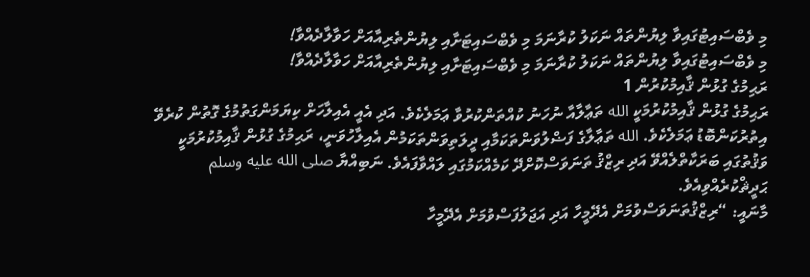މި ވެބްސައިޓުގައިވާ ލިޔުންތައް ނަކަލު ކުރާނަމަ މި ވެބްސައިޓަށާއި ލިޔުންތެރިއާއަށް ހަވާލާދެއްވާ!
މި ވެބްސައިޓުގައިވާ ލިޔުންތައް ނަކަލު ކުރާނަމަ މި ވެބްސައިޓަށާއި ލިޔުންތެރިއާއަށް ހަވާލާދެއްވާ!
ރަޙިމުގެ ގުޅުން ޤާއިމުކުރުން 1
ރަޙިމުގެ ގުޅުން ޤާއިމުކުރުމަކީ الله ތަޢާލާއާ ނުހަނު ކުއްތަންކުރުވާ ޢަމަލެކެވެ. އަދި އެއީ އެއިލާހަށް ކިޔަމަންގަތުމުގެ ގޮތުން ކުރެވޭ އިތުރުކަންބޮޑު ޢަމަލެކެވެ. الله ތަޢާލާގެ ފަޟްލުވަންތަކަމާއި ދީލަތިވަންތަކަމުން އެއިލާހުވަނީ، ރަޙިމުގެ ގުޅުން ޤާއިމުކުރުމަކީ ވަޤުތުގައި ބަރަކާތްލެއްވޭ އަދި ރިޒްޤު ތަނަވަސްކޮށްދޭ ކަމެއްކަމުގައި ލައްވާފައެވެ. ނަބިއްޔާ صلى الله عليه وسلم ޙަދީޘްކުރެއްވިއެވެ.
މާނައީ: “ރިޒްޤުތަނަވަސްވުމަށް އެދޭމީހާ އަދި އަޖަލުފަސްވުމަށް އެދޭމީހާ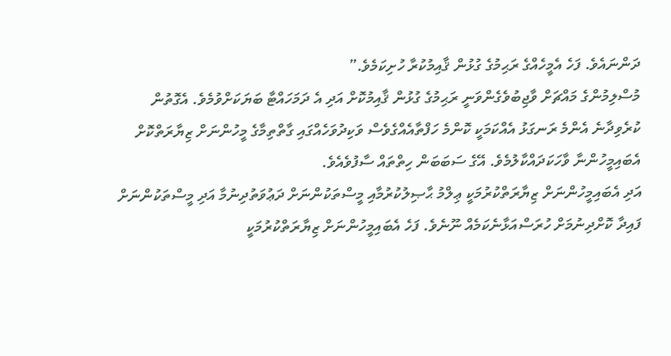ދަންނައެވެ. ފަހެ އެމީހެއްގެ ރަޙިމުގެ ގުޅުން ޤާއިމުކުރާ ހުށިކަމެވެ.”
މުސްލިމުންގެ މައްޗަށް ވާޖިބުވެގެންވަނީ ރަޙިމުގެ ގުޅުން ޤާއިމުކޮށް އަދި އެ ދަމަހައްޓާ ބަޔަކަށްވުމެވެ. އެގޮތުން ކުރެވިދާނެ އެންމެ ރަނގަޅު އެއްކަމަކީ ކޮންމެ ހަފްތާއެއްގެވެސް ވަކިދުވަހެއްގައި ގާތްތިމާގެ މީހުންނަށް ޒިޔާރަތްކޮށް އެބައިމީހުންނާ ވާހަކަދައްކާލުމެވެ. އޭގެ ސަބަބަން ހިތްތައް ސާފުވެއެވެ.
އަދި އެބައިމީހުންނަށް ޒިޔާރަތްކުރުމަކީ ޢިލްމު ޙާޞިލުކުރުމާއި މީސްތަކުންނަށް ދަޢުވަތުދިނުމާ އަދި މީސްތަކުންނަށް ފައިދާ ކޮށްދިނުމަށް ހުރަސްއަޅާނެކަމެއް ނޫނެވެ. ފަހެ އެބައިމީހުންނަށް ޒިޔާރަތްކުރުމަކީ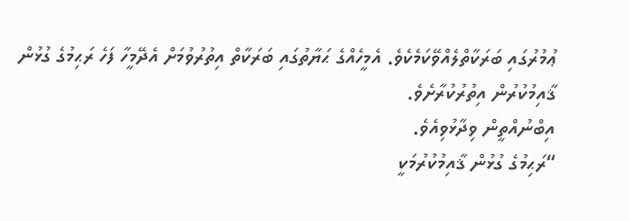ޢުމުރުގައި ބަރަކާތްލެއްވޭކަމެކެވެ. އެމީހެއްގެ ޙަޔާތުގައި ބަރަކާތް އިތުރުވުމަށް އެދޭމީހާ ފަހެ ރަޙިމުގެ ގުޅުން ޤާއިމުކުރުން އިތުރުކުރާށެވެ.
އިބްނުއްތީން ވިދާޅުވިއެވެ.
“ރަޙިމުގެ ގުޅުން ޤާއިމުކުރުމަކީ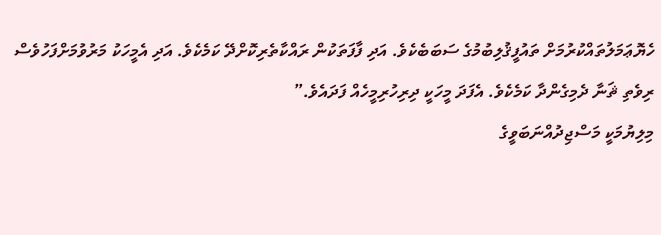ހެޔޮޢަމަލުތައްކުރުމަށް ތައުފީޤުލިބުމުގެ ސަބަބެކެވެ. އަދި ފާފަތަކުން ރައްކާތެރިކޮށްދޭ ކަމެކެވެ. އަދި އެމީހަކު މަރުވުމަށްފަހުވެސް ރިވެތި ޘަނާ ދެމިގެންދާ ކަމެކެވެ. އެފަދަ މީހަކީ ދިރިހުރިމީހެއް ފަދައެވެ.”
މިލިޔުމަކީ މަސްޖިދުއްނަބަވީގެ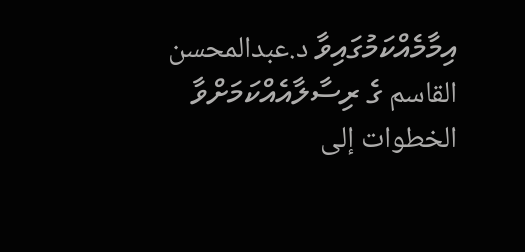އިމާމެއްކަމުގައިވާ د.عبدالمحسن القاسم ގެ ރިސާލާއެއްކަމަށްވާ الخطوات إلى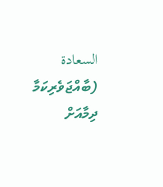السعادة (ބާއްޖަވެރިކަމާ ދިމާއަށް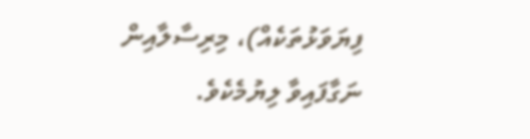ފިޔަވަޅުތަކެއް)، މިރިސާލާއިން ނަގާފައިވާ ލިޔުމެކެވެ.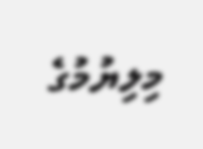މިލިޔުމުގެ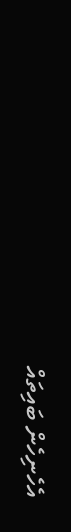އެހެނިހެން ބައިތައް